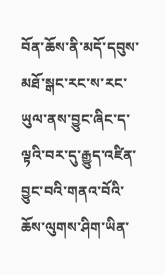བོན་ཆོས་ནི་མདོ་དབུས་མཐོ་སྒང་རང་ས་རང་ཡུལ་ནས་བྱུང་ཞིང་ད་ལྟའི་བར་དུ་རྒྱུད་འཛིན་བྱུང་བའི་གནའ་བོའི་ཆོས་ལུགས་ཤིག་ཡིན་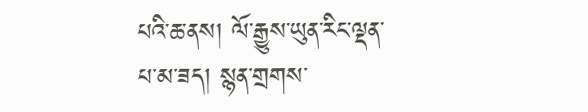པའི་ཆ་ནས། ལོ་རྒྱུས་ཡུན་རིང་ལྡན་པ་མ་ཟད། སྙན་གྲགས་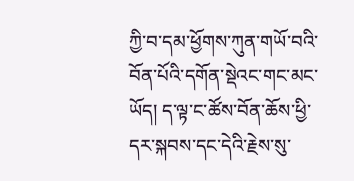ཀྱི་བ་དམ་ཕྱོགས་ཀུན་གཡོ་བའི་བོན་པོའི་དགོན་སྡེའང་གང་མང་ཡོད། ད་ལྟ་ང་ཚོས་བོན་ཆོས་ཕྱི་དར་སྐབས་དང་དེའི་རྗེས་སུ་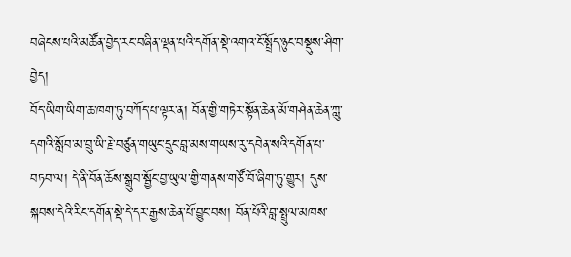བཞེངས་པའི་མཚོན་བྱེད་རང་བཞིན་ལྡན་པའི་དགོན་སྡེ་འགའ་ངོ་སྤྲོད་ཉུང་བསྡུས་ཤིག་བྱེད།
བོད་ཡིག་ཡིག་ཆ་ཁག་ཏུ་བཀོད་པ་ལྟར་ན། བོན་གྱི་གཏེར་སྟོན་ཆེན་མོ་གཤེན་ཆེན་ཀླུ་དགའི་སློབ་མ་བྲུ་ཡི་རྗེ་བཙུན་གཡུང་དྲུང་བླ་མས་གཡས་རུ་དབེན་སའི་དགོན་པ་བཏབ་ལ། དེ་ནི་བོན་ཆོས་སྒྲུབ་སྦྱོང་བྱ་ཡུལ་གྱི་གནས་གཙོ་བོ་ཞིག་ཏུ་གྱུར། དུས་སྐབས་དེའི་རིང་དགོན་སྡེ་དེ་དར་རྒྱས་ཆེན་པོ་བྱུང་བས། བོན་པོའི་བླ་སྤྲུལ་མཁས་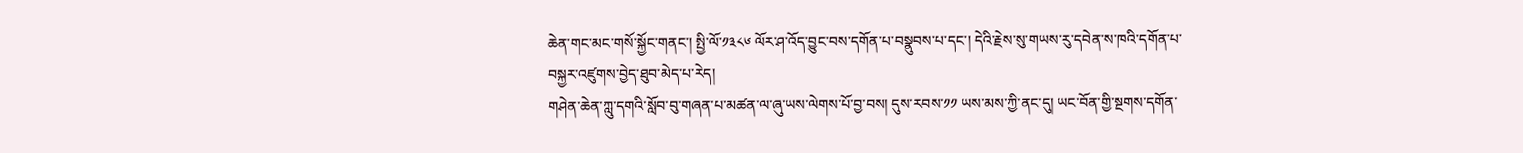ཆེན་གང་མང་གསོ་སྐྱོང་གནང་། སྤྱི་ལོ་༡༣༨༦ ལོར་ཤ་འོད་བྱུང་བས་དགོན་པ་བསྣུབས་པ་དང་། དེའི་རྗེས་སུ་གཡས་རུ་དབེན་ས་ཁའི་དགོན་པ་བསྐྱར་འཛུགས་བྱེད་ཐུབ་མེད་པ་རེད།
གཤེན་ཆེན་ཀླུ་དགའི་སློབ་བུ་གཞན་པ་མཚན་ལ་ཞུ་ཡས་ལེགས་པོ་བྱ་བས། དུས་རབས་༡༡ ཡས་མས་ཀྱི་ནང་དུ། ཡང་བོན་གྱི་སྔགས་དགོན་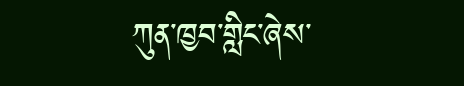ཀུན་ཁྱབ་གླིང་ཞེས་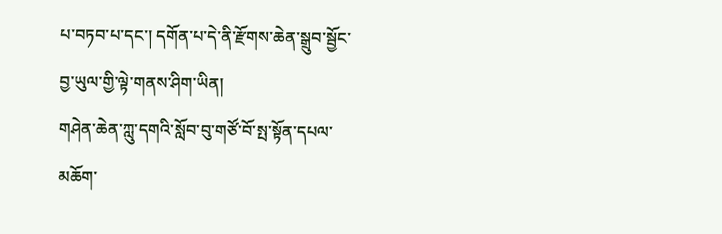པ་བཏབ་པ་དང་། དགོན་པ་དེ་ནི་རྫོགས་ཆེན་སྒྲུབ་སྦྱོང་བྱ་ཡུལ་གྱི་ལྟེ་གནས་ཤིག་ཡིན།
གཤེན་ཆེན་ཀླུ་དགའི་སློབ་བུ་གཙོ་བོ་སྤ་སྟོན་དཔལ་མཆོག་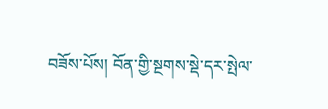བཟོས་པོས། བོན་གྱི་སྔགས་སྡེ་དར་སྤེལ་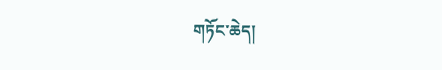གཏོང་ཆེད།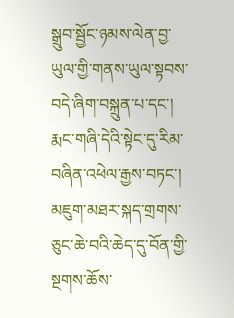སྒྲུབ་སྦྱོང་ཉམས་ལེན་བྱ་ཡུལ་གྱི་གནས་ཡུལ་སྟབས་བདེ་ཞིག་བསྐྲུན་པ་དང་། རྨང་གཞི་དེའི་སྟེང་དུ་རིམ་བཞིན་འཕེལ་རྒྱས་བཏང་། མཇུག་མཐར་སྐད་གྲགས་ཅུང་ཆེ་བའི་ཆེད་དུ་བོན་གྱི་སྔགས་ཆོས་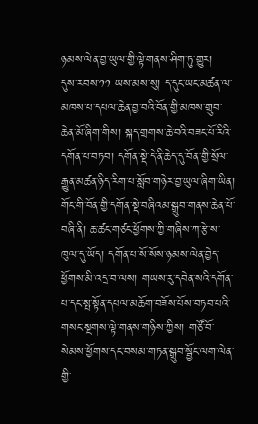ཉམས་ལེན་བྱ་ཡུལ་གྱི་ལྟེ་གནས་ཤིག་ཏུ་གྱུར།
དུས་རབས་༡༡ ཡས་མས་སུ། ད་དུང་ཡང་མཚན་ལ་མཁས་པ་དཔལ་ཆེན་བྱ་བའི་བོན་གྱི་མཁས་གྲུབ་ཆེན་མོ་ཞིག་གིས། སྐད་གྲགས་ཆེ་བའི་བཟང་པོ་རིའི་དགོན་པ་བཏབ། དགོན་སྡེ་དེ་ནི་ཆེད་དུ་བོན་གྱི་སྲོལ་རྒྱུན་མཚན་ཉིད་རིག་པ་སློབ་གཉེར་བྱ་ཡུལ་ཞིག་ཡིན།
གོང་གི་བོན་གྱི་དགོན་སྡེ་བཞིའམ་སྒྲུབ་གནས་ཆེན་པོ་བཞི་ནི། ཆ་ཚང་གཙང་ཕྱོགས་ཀྱི་གཞིས་ཀ་རྩེ་ས་ཁུལ་དུ་ཡོད། དགོན་པ་སོ་སོས་ཉམས་ལེན་བྱེད་ཕྱོགས་མི་འདྲ་བ་ལས། གཡས་རུ་དབེན་སའི་དགོན་པ་དང་སྤ་སྟོན་དཔལ་མཆོག་བཟོས་པོས་བཏབ་པའི་གསང་སྔགས་ལྟེ་གནས་གཉིས་ཀྱིས། གཙོ་བོ་སེམས་ཕྱོགས་དང་བསམ་གཏན་སྒྲུབ་སྦྱོང་ལག་ལེན་གྱི་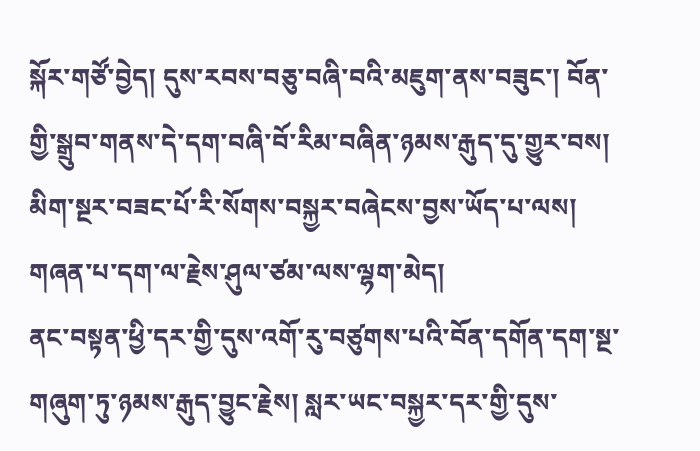སྐོར་གཙོ་བྱེད། དུས་རབས་བཅུ་བཞི་བའི་མཇུག་ནས་བཟུང་། བོན་གྱི་སྒྲུབ་གནས་དེ་དག་བཞི་བོ་རིམ་བཞིན་ཉམས་རྒུད་དུ་གྱུར་བས། མིག་སྔར་བཟང་པོ་རི་སོགས་བསྐྱར་བཞེངས་བྱས་ཡོད་པ་ལས། གཞན་པ་དག་ལ་རྗེས་ཤུལ་ཙམ་ལས་ལྷག་མེད།
ནང་བསྟན་ཕྱི་དར་གྱི་དུས་འགོ་རུ་བཙུགས་པའི་བོན་དགོན་དག་སྔ་གཞུག་ཏུ་ཉམས་རྒུད་བྱུང་རྗེས། སླར་ཡང་བསྐྱར་དར་གྱི་དུས་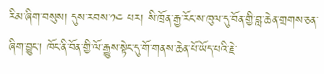རིམ་ཞིག་བསུས། དུས་རབས་༡༤ པར། སི་ཁྲོན་རྒྱ་རོང་ས་ཁུལ་དུ་བོན་གྱི་བླ་ཆེན་གྲགས་ཅན་ཞིག་བྱུང་། ཁོང་ནི་བོན་གྱི་ལོ་རྒྱུས་སྟེང་དུ་གོ་གནས་ཆེན་པོ་ཡོད་པའི་རྗེ་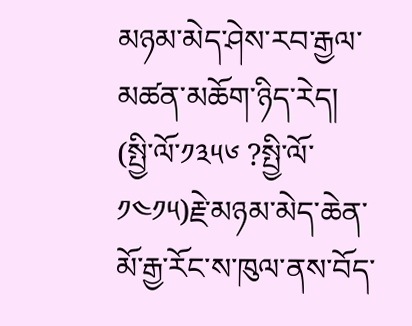མཉམ་མེད་ཤེས་རབ་རྒྱལ་མཚན་མཆོག་ཉིད་རེད། (སྤྱི་ལོ་༡༣༥༦ ?སྤྱི་ལོ་༡༤༡༥)རྗེ་མཉམ་མེད་ཆེན་མོ་རྒྱ་རོང་ས་ཁུལ་ནས་བོད་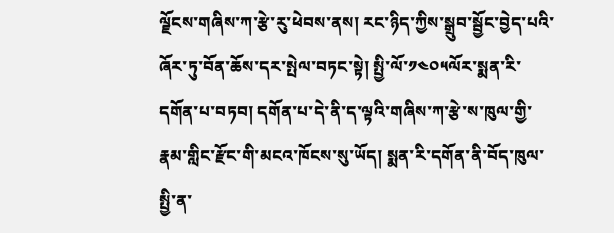ལྗོངས་གཞིས་ཀ་རྩེ་རུ་ཕེབས་ནས། རང་ཉིད་ཀྱིས་སྒྲུབ་སྦྱོང་བྱེད་པའི་ཞོར་ཏུ་བོན་ཆོས་དར་སྤེལ་བཏང་སྟེ། སྤྱི་ལོ་༡༤༠༥ལོར་སྨན་རི་དགོན་པ་བཏབ། དགོན་པ་དེ་ནི་ད་ལྟའི་གཞིས་ཀ་རྩེ་ས་ཁུལ་གྱི་རྣམ་གླིང་རྫོང་གི་མངའ་ཁོངས་སུ་ཡོད། སྨན་རི་དགོན་ནི་བོད་ཁུལ་སྤྱི་ན་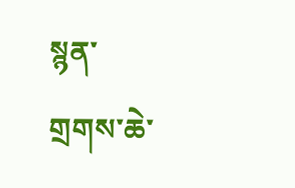སྙན་གྲགས་ཆེ་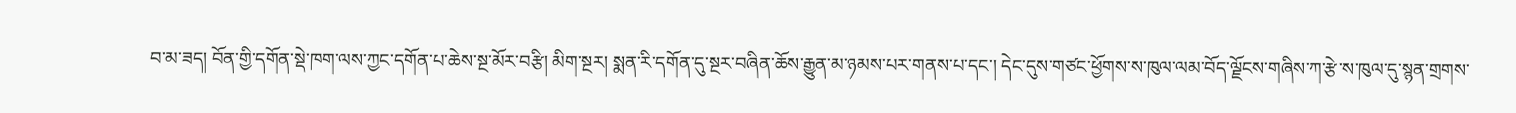བ་མ་ཟད། བོན་གྱི་དགོན་སྡེ་ཁག་ལས་ཀྱང་དགོན་པ་ཆེས་སྔ་མོར་བརྩི། མིག་སྔར། སྨན་རི་དགོན་དུ་སྔར་བཞིན་ཆོས་རྒྱུན་མ་ཉམས་པར་གནས་པ་དང་། དེང་དུས་གཙང་ཕྱོགས་ས་ཁུལ་ལམ་བོད་ལྗོངས་གཞིས་ཀ་རྩེ་ས་ཁུལ་དུ་སྙན་གྲགས་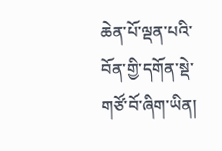ཆེན་པོ་ལྡན་པའི་བོན་གྱི་དགོན་སྡེ་གཙོ་བོ་ཞིག་ཡིན།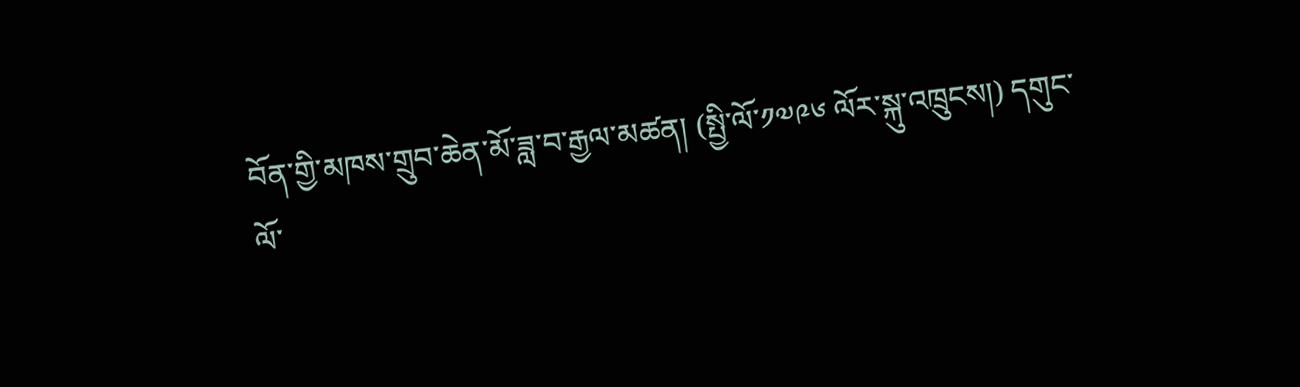བོན་གྱི་མཁས་གྲུབ་ཆེན་མོ་ཟླ་བ་རྒྱལ་མཚན། (སྤྱི་ལོ་༡༧༩༦ ལོར་སྐུ་འཁྲུངས།) དགུང་ལོ་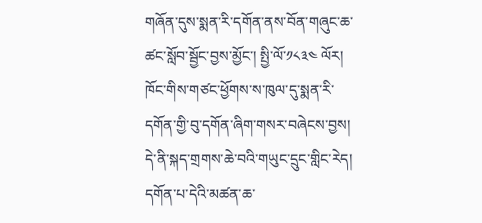གཞོན་དུས་སྨན་རི་དགོན་ནས་བོན་གཞུང་ཆ་ཚང་སློབ་སྦྱོང་བྱས་མྱོང་། སྤྱི་ལོ་༡༨༣༤ ལོར། ཁོང་གིས་གཙང་ཕྱོགས་ས་ཁུལ་དུ་སྨན་རི་དགོན་གྱི་བུ་དགོན་ཞིག་གསར་བཞེངས་བྱས། དེ་ནི་སྐད་གྲགས་ཆེ་བའི་གཡུང་དྲུང་གླིང་རེད། དགོན་པ་དེའི་མཚན་ཆ་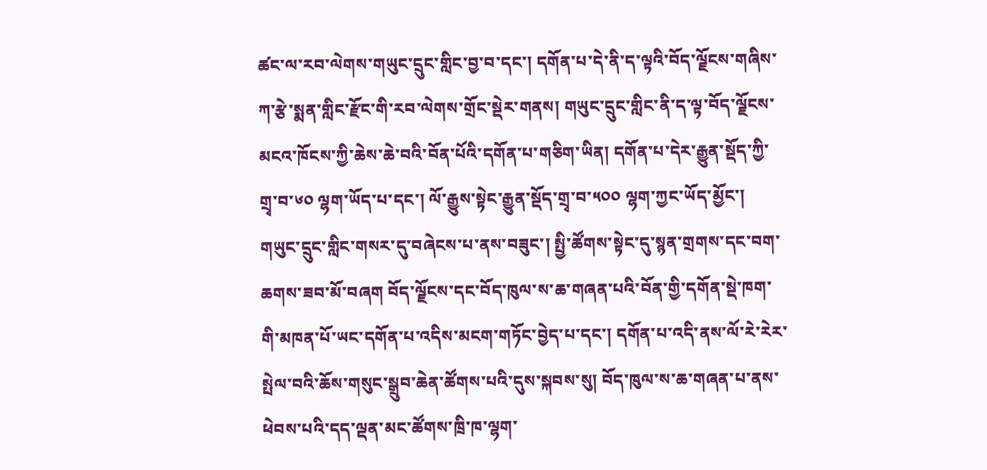ཚང་ལ་རབ་ལེགས་གཡུང་དྲུང་གླིང་བྱ་བ་དང་། དགོན་པ་དེ་ནི་ད་ལྟའི་བོད་ལྗོངས་གཞིས་ཀ་རྩེ་སྨན་གླིང་རྫོང་གི་རབ་ལེགས་གྲོང་སྡེར་གནས། གཡུང་དྲུང་གླིང་ནི་ད་ལྟ་བོད་ལྗོངས་མངའ་ཁོངས་ཀྱི་ཆེས་ཆེ་བའི་བོན་པོའི་དགོན་པ་གཅིག་ཡིན། དགོན་པ་དེར་རྒྱུན་སྡོད་ཀྱི་གྲྭ་བ་༦༠ ལྷག་ཡོད་པ་དང་། ལོ་རྒྱུས་སྟེང་རྒྱུན་སྡོད་གྲྭ་བ་༥༠༠ ལྷག་ཀྱང་ཡོད་མྱོང་། གཡུང་དྲུང་གླིང་གསར་དུ་བཞེངས་པ་ནས་བཟུང་། སྤྱི་ཚོགས་སྟེང་དུ་སྙན་གྲགས་དང་བག་ཆགས་ཟབ་མོ་བཞག བོད་ལྗོངས་དང་བོད་ཁུལ་ས་ཆ་གཞན་པའི་བོན་གྱི་དགོན་སྡེ་ཁག་གི་མཁན་པོ་ཡང་དགོན་པ་འདིས་མངག་གཏོང་བྱེད་པ་དང་། དགོན་པ་འདི་ནས་ལོ་རེ་རེར་སྤེལ་བའི་ཆོས་གསུང་སྒྲུབ་ཆེན་ཚོགས་པའི་དུས་སྐབས་སུ། བོད་ཁུལ་ས་ཆ་གཞན་པ་ནས་ཕེབས་པའི་དད་ལྡན་མང་ཚོགས་ཁྲི་ཁ་ལྷག་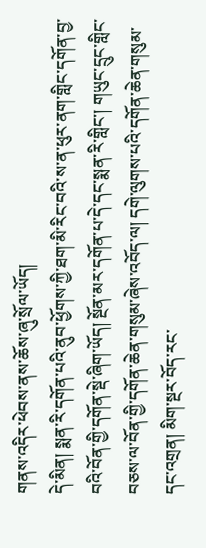གནས་འདིར་ཕེབས་ནས་ཆོས་ཞུ་སྲོལ་ཡོད།
དེ་མིན། སྨན་རི་དགོན་པའི་ནུབ་ཕྱོགས་ཀྱི་ཐག་མི་རིང་བའི་ས་ན་ཕུར་ནག་གླིང་དགོན་བྱ་བའི་བོན་གྱི་དགོན་སྡེ་ཞིག་ཡོད། སྔོན་མར་དགོན་པ་དེ་དང་སྨན་རི་གླིང་། གཡུང་དྲུང་གླིང་བཅས་ལ་བོན་གྱི་དགོན་ཆེན་གསུམ་ཞེས་འབོད་ལ། དགེ་ལུགས་པའི་དགོན་ཆེན་གསུམ་དང་འགྲན། མིག་སྔར་བོད་རང་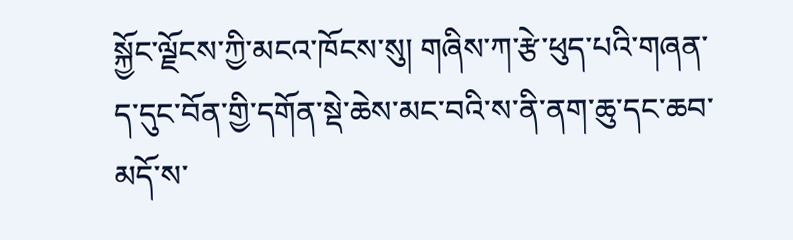སྐྱོང་ལྗོངས་ཀྱི་མངའ་ཁོངས་སུ། གཞིས་ཀ་རྩེ་ཕུད་པའི་གཞན་ད་དུང་བོན་གྱི་དགོན་སྡེ་ཆེས་མང་བའི་ས་ནི་ནག་ཆུ་དང་ཆབ་མདོ་ས་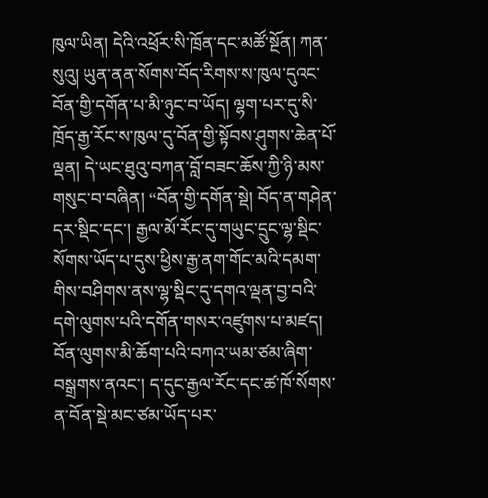ཁུལ་ཡིན། དེའི་འཕྲོར་སི་ཁྲོན་དང་མཚོ་སྔོན། ཀན་སུའུ། ཡུན་ནན་སོགས་བོད་རིགས་ས་ཁུལ་དུའང་བོན་གྱི་དགོན་པ་མི་ཉུང་བ་ཡོད། ལྷག་པར་དུ་སི་ཁྲོད་རྒྱ་རོང་ས་ཁུལ་དུ་བོན་གྱི་སྟོབས་ཤུགས་ཆེན་པོ་ལྡན། དེ་ཡང་ཐུའུ་བཀན་བློ་བཟང་ཆོས་ཀྱི་ཉི་མས་གསུང་བ་བཞིན། “བོན་གྱི་དགོན་སྡེ། བོད་ན་གཤེན་དར་སྡིང་དང་། རྒྱལ་མོ་རོང་དུ་གཡུང་དྲུང་ལྷ་སྡིང་སོགས་ཡོད་པ་དུས་ཕྱིས་རྒྱ་ནག་གོང་མའི་དམག་གིས་བཤིགས་ནས་ལྷ་སྡིང་དུ་དགའ་ལྡན་བྱ་བའི་དགེ་ལུགས་པའི་དགོན་གསར་འཛུགས་པ་མཛད། བོན་ལུགས་མི་ཆོག་པའི་བཀའ་ཡམ་ཙམ་ཞིག་བསྒྲགས་ནའང་། ད་དུང་རྒྱལ་རོང་དང་ཚ་ཁོ་སོགས་ན་བོན་སྡེ་མང་ཙམ་ཡོད་པར་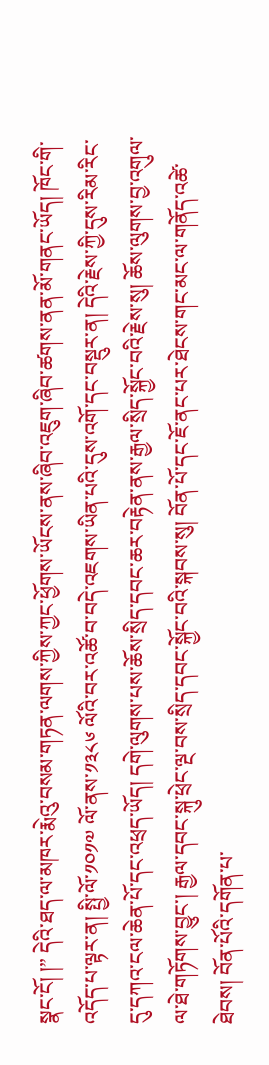སྣང་ངོ། །” དེའི་ཐད་ལ་མཁར་རྨེའུ་བསམ་གཏན་ལགས་ཀྱིས་ཀྱང་ཕྱོགས་ཡོངས་ནས་ཞིབ་འཇུག་ཞིབ་ཚགས་ནན་མོ་གནང་ཡོད། ཁོང་གི་འདོད་པ་ལྟར་ན། སྤྱི་ལོ་༡༠༡༧ ལོ་ནས་༡༣༨༦ ལོའི་བར་འཚོ་བ་བདེ་འཇགས་ཡིན་པའི་དུས་འགོ་དང་བསྡུར་ན། དེའི་རྗེས་ཀྱི་དུས་རིམ་རིང་དུ་དཀའ་ངལ་ཆེན་པོ་དང་འཕྲད་ཡོད། དགེ་ལུགས་པས་ཆོས་སྲིད་དབང་ཆར་བརྟེན་ནས་རྒྱལ་སྲིད་སྐྱོང་བའི་རྗེས་སུ། ཆོས་ལུགས་བྱ་འགུལ་ལ་ཐེ་གཏོགས་བྱུང་། རྒྱལ་དབང་སྐུ་ཕྲེང་ལྔ་བས་སྲིད་དབང་སྐྱོང་བའི་སྐབས་སུ། བོན་པོ་དང་ཇོ་ནང་པར་ཐེངས་གང་མང་ལ་གནོད་འཚེ་ཐེབས། བོན་པོའི་དགོན་པ་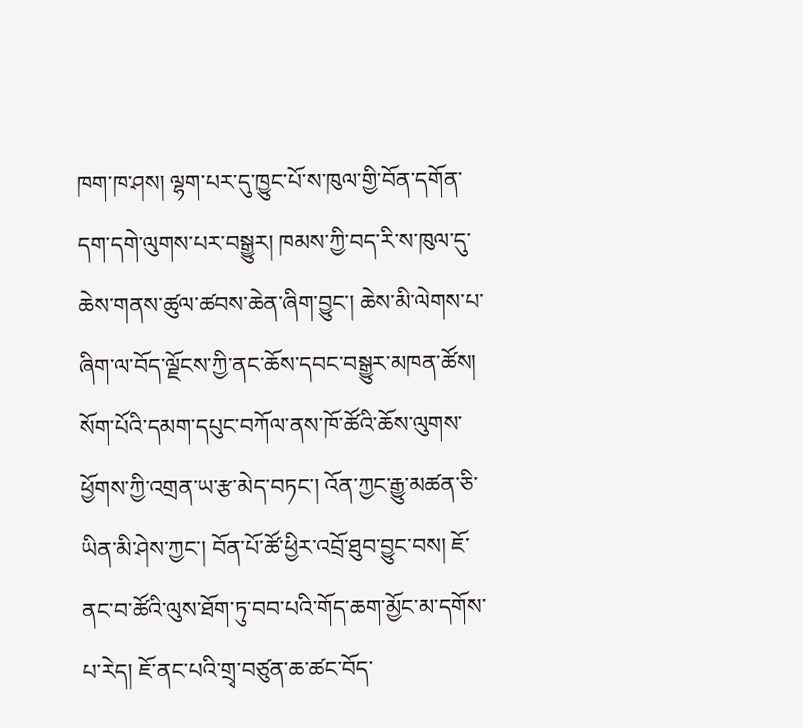ཁག་ཁ་ཤས། ལྷག་པར་དུ་ཁྱུང་པོ་ས་ཁུལ་གྱི་བོན་དགོན་དག་དགེ་ལུགས་པར་བསྒྱུར། ཁམས་ཀྱི་བད་རི་ས་ཁུལ་དུ་ཆེས་གནས་ཚུལ་ཚབས་ཆེན་ཞིག་བྱུང་། ཆེས་མི་ལེགས་པ་ཞིག་ལ་བོད་ལྗོངས་ཀྱི་ནང་ཆོས་དབང་བསྒྱུར་མཁན་ཚོས། སོག་པོའི་དམག་དཔུང་བཀོལ་ནས་ཁོ་ཚོའི་ཆོས་ལུགས་ཕྱོགས་ཀྱི་འགྲན་ཡ་རྩ་མེད་བཏང་། འོན་ཀྱང་རྒྱུ་མཚན་ཅི་ཡིན་མི་ཤེས་ཀྱང་། བོན་པོ་ཚོ་ཕྱིར་འབྲོ་ཐུབ་བྱུང་བས། ཇོ་ནང་བ་ཚོའི་ལུས་ཐོག་ཏུ་བབ་པའི་གོད་ཆག་མྱོང་མ་དགོས་པ་རེད། ཇོ་ནང་པའི་གྲྭ་བཙུན་ཆ་ཚང་བོད་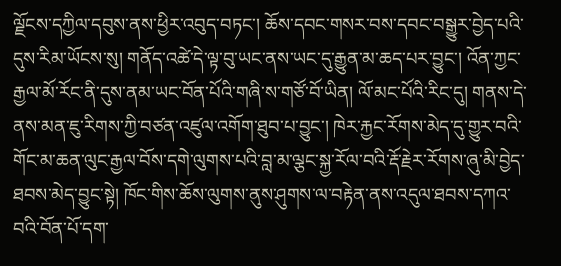ལྗོངས་དཀྱིལ་དབུས་ནས་ཕྱིར་འབུད་བཏང་། ཆོས་དབང་གསར་བས་དབང་བསྒྱུར་བྱེད་པའི་དུས་རིམ་ཡོངས་སུ། གནོད་འཚེ་དེ་ལྟ་བུ་ཡང་ནས་ཡང་དུ་རྒྱུན་མ་ཆད་པར་བྱུང་། འོན་ཀྱང་རྒྱལ་མོ་རོང་ནི་དུས་ནམ་ཡང་བོན་པོའི་གཞི་ས་གཙོ་བོ་ཡིན། ལོ་མང་པོའི་རིང་དུ། གནས་དེ་ནས་མན་ཇུ་རིགས་ཀྱི་བཙན་འཛུལ་འགོག་ཐུབ་པ་བྱུང་། ཁེར་རྐྱང་རོགས་མེད་དུ་གྱུར་བའི་གོང་མ་ཆན་ལུང་རྒྱལ་བོས་དགེ་ལུགས་པའི་བླ་མ་ལྕང་སྐྱ་རོལ་བའི་རྡོ་རྗེར་རོགས་ཞུ་མི་བྱེད་ཐབས་མེད་བྱུང་སྟེ། ཁོང་གིས་ཆོས་ལུགས་ནུས་ཤུགས་ལ་བརྟེན་ནས་འདུལ་ཐབས་དཀའ་བའི་བོན་པོ་དག་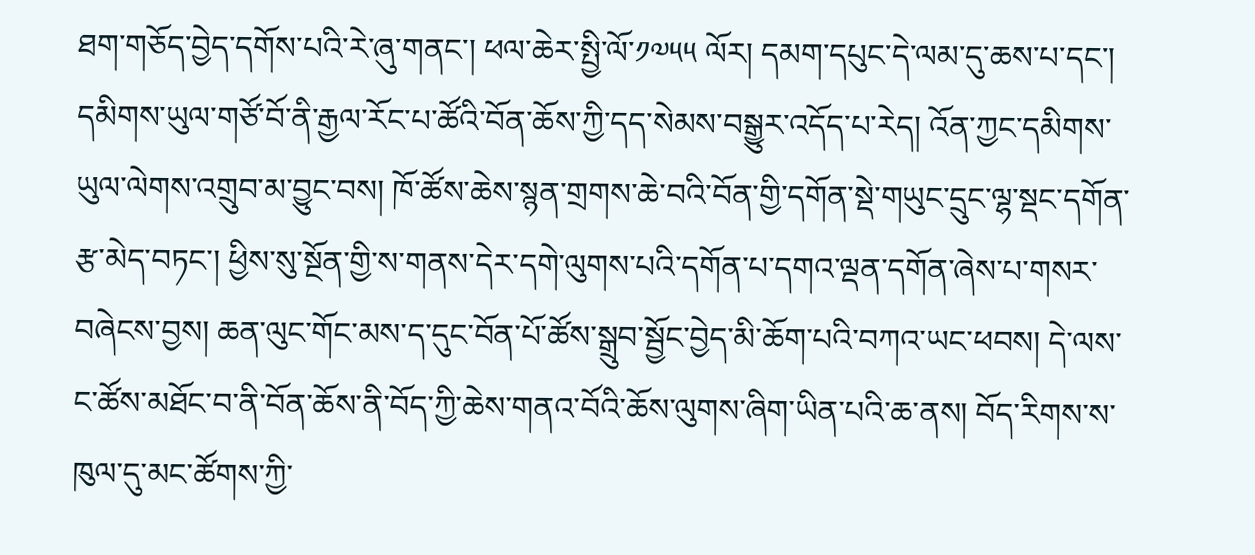ཐག་གཅོད་བྱེད་དགོས་པའི་རེ་ཞུ་གནང་། ཕལ་ཆེར་སྤྱི་ལོ་༡༧༥༥ ལོར། དམག་དཔུང་དེ་ལམ་དུ་ཆས་པ་དང་། དམིགས་ཡུལ་གཙོ་བོ་ནི་རྒྱལ་རོང་པ་ཚོའི་བོན་ཆོས་ཀྱི་དད་སེམས་བསྒྱུར་འདོད་པ་རེད། འོན་ཀྱང་དམིགས་ཡུལ་ལེགས་འགྲུབ་མ་བྱུང་བས། ཁོ་ཚོས་ཆེས་སྙན་གྲགས་ཆེ་བའི་བོན་གྱི་དགོན་སྡེ་གཡུང་དྲུང་ལྷ་སྡང་དགོན་རྩ་མེད་བཏང་། ཕྱིས་སུ་སྔོན་གྱི་ས་གནས་དེར་དགེ་ལུགས་པའི་དགོན་པ་དགའ་ལྡན་དགོན་ཞེས་པ་གསར་བཞེངས་བྱས། ཆན་ལུང་གོང་མས་ད་དུང་བོན་པོ་ཚོས་སྒྲུབ་སྦྱོང་བྱེད་མི་ཆོག་པའི་བཀའ་ཡང་ཕབས། དེ་ལས་ང་ཚོས་མཐོང་བ་ནི་བོན་ཆོས་ནི་བོད་ཀྱི་ཆེས་གནའ་བོའི་ཆོས་ལུགས་ཞིག་ཡིན་པའི་ཆ་ནས། བོད་རིགས་ས་ཁུལ་དུ་མང་ཚོགས་ཀྱི་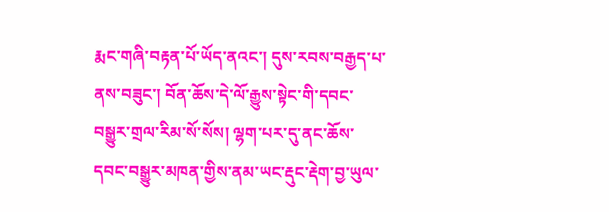རྨང་གཞི་བརྟན་པོ་ཡོད་ནའང་། དུས་རབས་བརྒྱད་པ་ནས་བཟུང་། བོན་ཆོས་དེ་ལོ་རྒྱུས་སྟེང་གི་དབང་བསྒྱུར་གྲལ་རིམ་སོ་སོས། ལྷག་པར་དུ་ནང་ཆོས་དབང་བསྒྱུར་མཁན་གྱིས་ནམ་ཡང་རྡུང་རྡེག་བྱ་ཡུལ་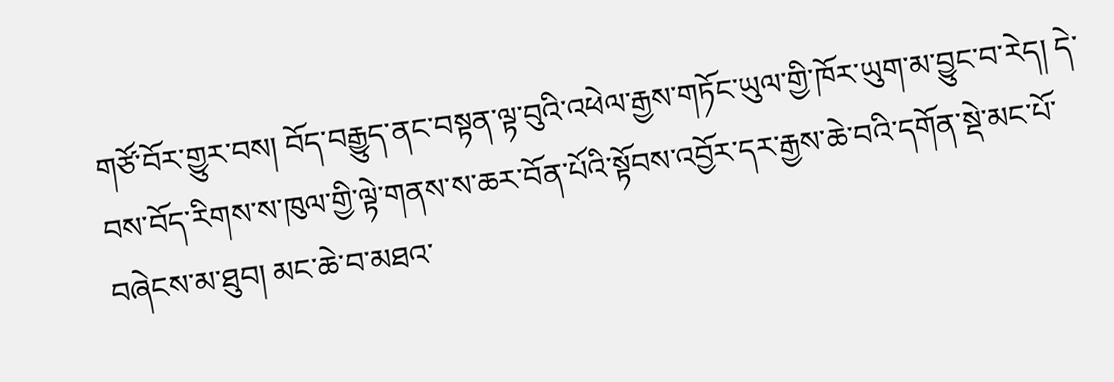གཙོ་བོར་གྱུར་བས། བོད་བརྒྱུད་ནང་བསྟན་ལྟ་བུའི་འཕེལ་རྒྱས་གཏོང་ཡུལ་གྱི་ཁོར་ཡུག་མ་བྱུང་བ་རེད། དེ་བས་བོད་རིགས་ས་ཁུལ་གྱི་ལྟེ་གནས་ས་ཆར་བོན་པོའི་སྟོབས་འབྱོར་དར་རྒྱས་ཆེ་བའི་དགོན་སྡེ་མང་པོ་བཞེངས་མ་ཐུབ། མང་ཆེ་བ་མཐའ་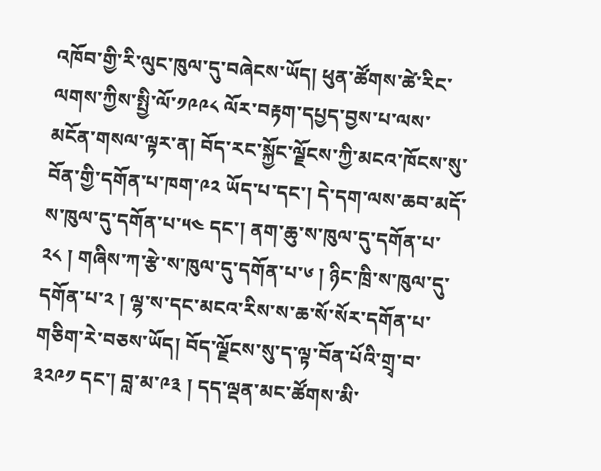འཁོབ་གྱི་རི་ལུང་ཁུལ་དུ་བཞེངས་ཡོད། ཕུན་ཚོགས་ཚེ་རིང་ལགས་ཀྱིས་སྤྱི་ལོ་༡༩༩༨ ལོར་བརྟག་དཔྱད་བྱས་པ་ལས་མངོན་གསལ་ལྟར་ན། བོད་རང་སྐྱོང་ལྗོངས་ཀྱི་མངའ་ཁོངས་སུ་བོན་གྱི་དགོན་པ་ཁག་༩༢ ཡོད་པ་དང་། དེ་དག་ལས་ཆབ་མདོ་ས་ཁུལ་དུ་དགོན་པ་༥༤ དང་། ནག་ཆུ་ས་ཁུལ་དུ་དགོན་པ་༢༨ ། གཞིས་ཀ་རྩེ་ས་ཁུལ་དུ་དགོན་པ་༦ ། ཉིང་ཁྲི་ས་ཁུལ་དུ་དགོན་པ་༢ ། ལྷ་ས་དང་མངའ་རིས་ས་ཆ་སོ་སོར་དགོན་པ་གཅིག་རེ་བཅས་ཡོད། བོད་ལྗོངས་སུ་ད་ལྟ་བོན་པོའི་གྲྭ་བ་༣༢༩༡ དང་། བླ་མ་༩༣ ། དད་ལྡན་མང་ཚོགས་མི་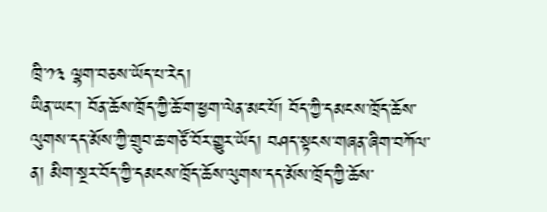ཁྲི་༡༣ ལྷག་བཅས་ཡོད་པ་རེད།
ཡིན་ཡང་། བོན་ཆོས་ཁྲོད་ཀྱི་ཆོ་ག་ཕྱག་ལེན་མང་པོ། བོད་ཀྱི་དམངས་ཁྲོད་ཆོས་ལུགས་དད་མོས་ཀྱི་གྲུབ་ཆ་གཙོ་བོར་གྱུར་ཡོད། བཤད་སྟངས་གཞན་ཞིག་བཀོལ་ན། མིག་སྔར་བོད་ཀྱི་དམངས་ཁྲོད་ཆོས་ལུགས་དད་མོས་ཁྲོད་ཀྱི་ཆོས་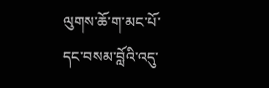ལུགས་ཆོ་ག་མང་པོ་དང་བསམ་བློའི་འདུ་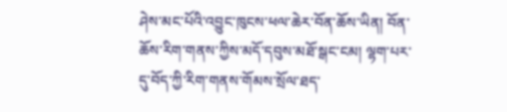ཤེས་མང་པོའི་འབྱུང་ཁུངས་ཕལ་ཆེར་བོན་ཆོས་ཡིན། བོན་ཆོས་རིག་གནས་ཀྱིས་མདོ་དབུས་མཐོ་སྒང་ངམ། ལྷག་པར་དུ་བོད་ཀྱི་རིག་གནས་གོམས་སྲོལ་ཐད་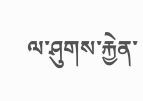ལ་ཤུགས་རྐྱེན་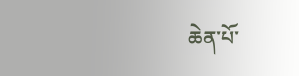ཆེན་པོ་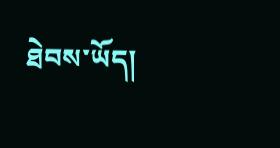ཐེབས་ཡོད།